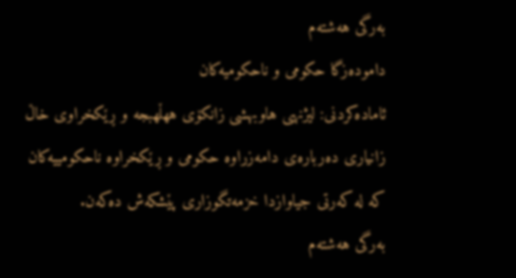بەرگی هەشتەم
دامودەزگا حکومی و ناحکومیەکان
ئامادەکردنی: لیژنهی هاوبهشی زانكۆی ههڵهبجه و ڕێكخراوی خاڵ
زانیاری دەربارەی دامەزراوە حکومی و ڕێکخراوە ناحکومییەکان کە لە کەرتی جیاوازدا خزمەتگوزاری پێشکەش دەکەن.
بەرگی هەشتەم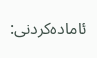ئامادەکردنی: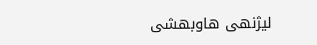لیژنهی هاوبهشی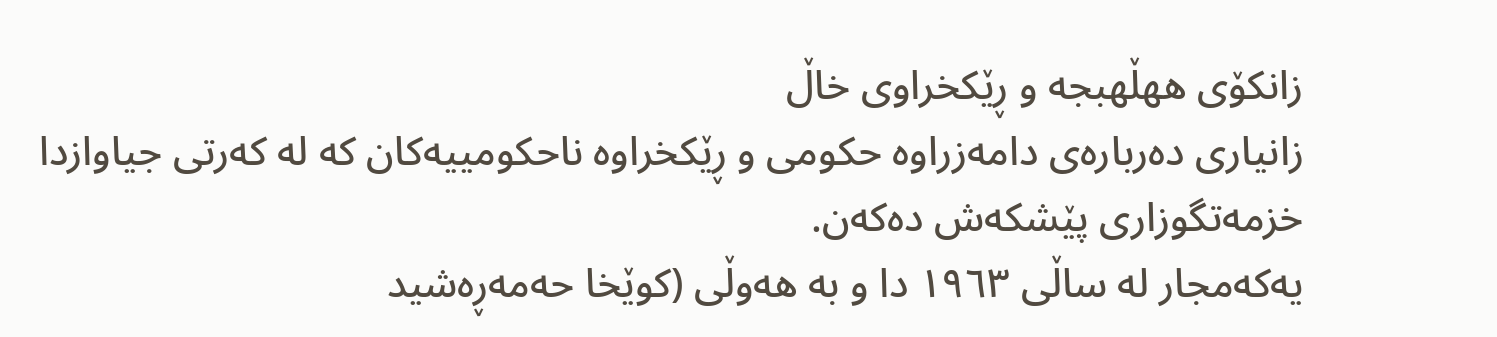زانكۆی ههڵهبجه و ڕێكخراوی خاڵ
زانیاری دەربارەی دامەزراوە حکومی و ڕێکخراوە ناحکومییەکان کە لە کەرتی جیاوازدا خزمەتگوزاری پێشکەش دەکەن.
یەکەمجار لە ساڵی ١٩٦٣ دا و بە هەوڵی (کوێخا حەمەڕەشید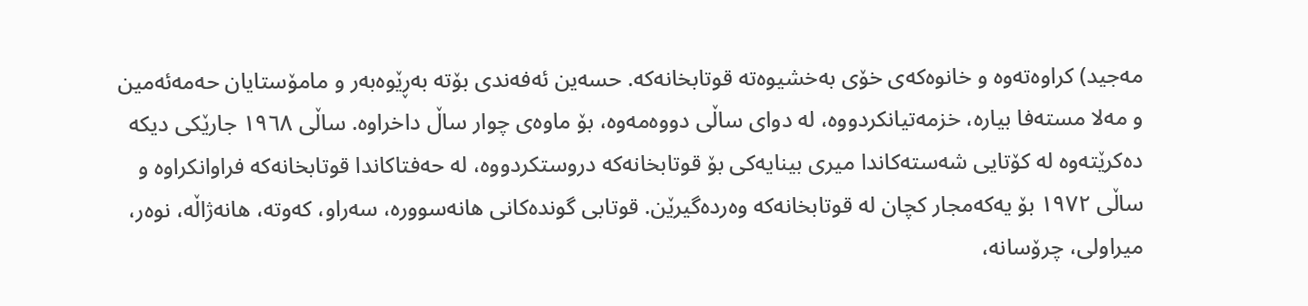مەجید) کراوەتەوە و خانوەکەی خۆی بەخشیوەتە قوتابخانەکە. حسەین ئەفەندی بۆتە بەڕێوەبەر و مامۆستایان حەمەئەمین و مەلا مستەفا بیاره، خزمەتیانکردووە، لە دوای ساڵی دووەمەوە، بۆ ماوەی چوار ساڵ داخراوە. ساڵی ١٩٦٨ جارێکی دیکە دەکرێتەوە لە کۆتایی شەستەکاندا میری بینایەکی بۆ قوتابخانەکە دروستکردووه، لە حەفتاکاندا قوتابخانەکە فراوانکراوە و ساڵی ١٩٧٢ بۆ یەکەمجار کچان لە قوتابخانەکە وەردەگیرێن. قوتابی گوندەکانی هانەسوورە، سەراو، کەوتە، هانەژاڵە، نوەر، میراولی، چرۆسانە،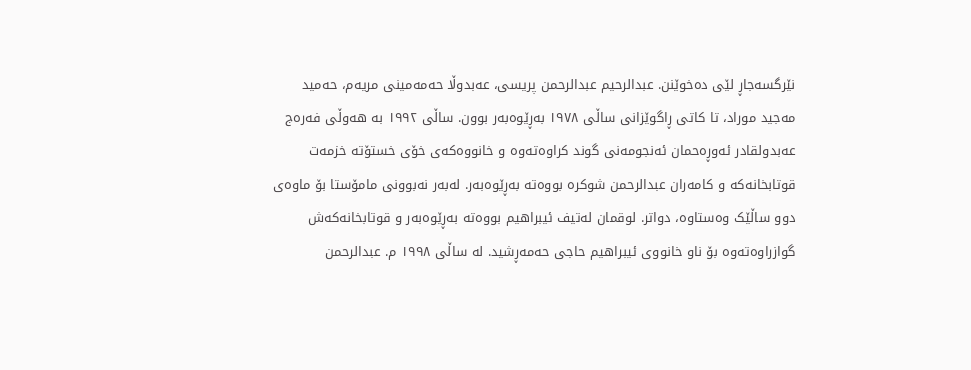نێرگسەجاڕ لێی دەخوێنن. عبدالرحیم عبدالرحمن پریسی، عەبدوڵا حەمەمینی مریەم، حەمید مەجید موراد، تا کاتی ڕاگوێزانی ساڵی ١٩٧٨ بەڕێوەبەر بوون. ساڵی ١٩٩٢ بە هەوڵی فەرەج عەبدولقادر ئەوڕەحمان ئەنجومەنی گوند کراوەتەوە و خانووەکەی خۆی خستۆتە خزمەت قوتابخانەکه و کامەران عبدالرحمن شوکرە بووەتە بەڕێوەبەر. لەبەر نەبوونی مامۆستا بۆ ماوەی دوو ساڵێک وەستاوە، دواتر. لوقمان لەتیف ئیبراهیم بووەتە بەڕێوەبەر و قوتابخانەکەش گوازراوەتەوە بۆ ناو خانووی ئیبراهیم حاجی حەمەڕشید. لە ساڵی ١٩٩٨ م. عبدالرحمن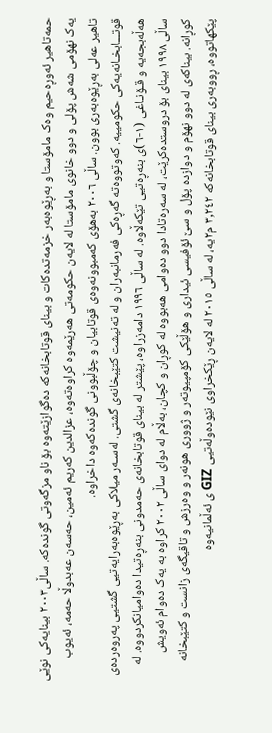حمەتاهیر ئەوڕەحیم وەک مامۆستا و بەڕێوەبەر خزمەتدەکات و بینای قوتابخانەکە دەگوازێتەوە بۆ ناو مزگەوتی گوندەکە. ساڵی٢٠٠٣ بینایەکی نوێی یەک نهۆمی شەش پۆلی و دوو خانوی مامۆستا لە لایەن حکومەتی هەرێمەوە کراوەتەوە، عزالدین کەریم ئەمین، حەسەن عەبدوڵا حەمە، ئەیوب تاهیر عەلی بەڕێوەبەری بوون. ساڵی ٢٠٠٦ بەهۆی کەمبوونەوەی قوتابیان و چۆڵبوونی گوندەکەوە داخراوە.
قوتـــابخـانەیەکی حکومییە. کەوتووەته گەڕەکی فەرمانبەران و لە تەنیشت کتێبخانەى گشتی. لەسـەر میلاکی بەڕێوەبەرایەتیی گشتیی پەروەردەی هەڵەبجەیە و قـۆنـاغی (١-٦)ی بنەڕەتیی تێکەڵاوە. لە ساڵی ١٩٩٦ دامەزراوە، پێشتر لە بینای قوتابخانەى حەمدونی بنەڕەتیدا دەوامیانکردووە. لە ساڵی ١٩٩٨ بینای بۆ دروستدەکرێت، لە سەرەتادا دوو دەوامی هەبووە لە کوڕان و کچان، بەڵام لە دوای ساڵی ٢٠٠٢ کراوە بە یەک دەوام ئەویش کوڕانە. بیناکەی لە دوو نهۆم و دوازدە پۆل و سێ ئۆفیسی ئیداری و هۆڵێکی کۆمپیوتەر و ژووری هونەر و وەرزش و تاقیگەی زانست و کتێبخانە پێکهاتووە، ڕووبەری بینای قوتابخانەکە ٣,٢٤٢ م٢یە، لە ساڵی ٢٠١٥ لە لایەن ڕێکخراوی نێودەوڵەتیی GIZ ی ئەڵمانیەوە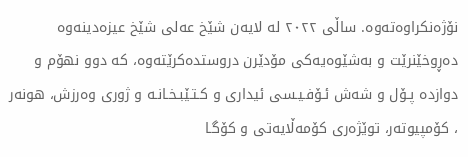نۆژەنکراوەتەوە. ساڵی ٢٠٢٢ لە لایەن شێخ عەلی شێخ عیزەدینەوە دەڕوخێنرێت و بەشێوەیەکی مۆدێرن دروستدەکرێتەوە، کە دوو نهۆم و دوازدە پـۆل و شەش ئـۆفـیـسی ئیداری و کـتـێبـخـانـە و ژوری وەرزش، هونەر ، کۆمپیوتەر، توێژەری کۆمەڵایەتی و کۆگـا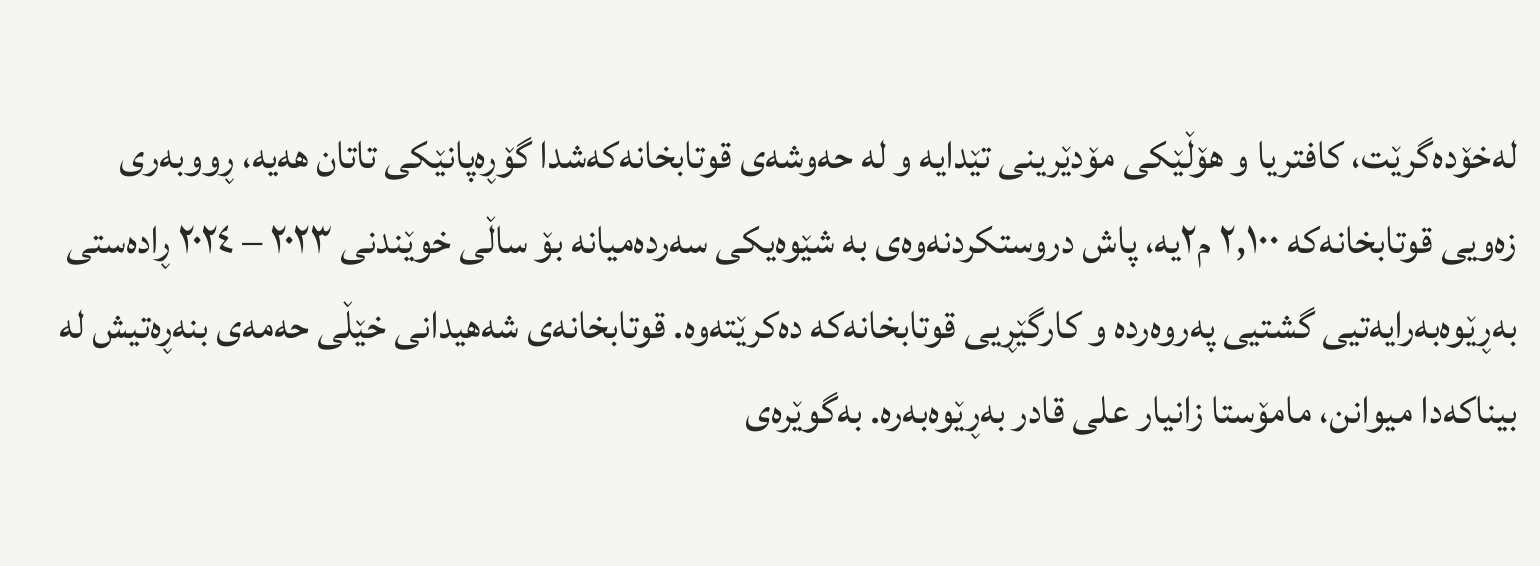لەخۆدەگرێت، کافتریا و هۆڵێکی مۆدێرینی تێدایە و لە حەوشەی قوتابخانەکەشدا گۆڕەپانێکی تاتان هەیە، ڕووبەری زەویی قوتابخانەکە ٢,١٠٠ م٢یە، پاش دروستکردنەوەی بە شێوەیکی سەردەمیانە بۆ ساڵی خوێندنی ٢٠٢٣ – ٢٠٢٤ ڕادەستی بەڕێوەبەرایەتیی گشتیی پەروەردە و کارگێڕیی قوتابخانەکە دەکرێتەوە. قوتابخانەى شەهیدانی خێڵی حەمەی بنەڕەتیش لە بیناکەدا میوانن، مامۆستا زانیار علی قادر بەڕێوەبەرە. بەگوێرەی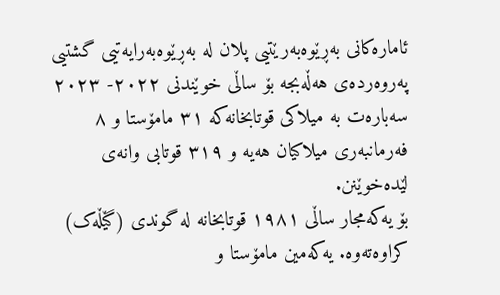ئامارەکانی بەڕێوەبەرێتیی پلان لە بەڕێوەبەرایەتیی گشتیی پەروەردەی هەڵەبجە بۆ ساڵی خوێندنی ٢٠٢٢- ٢٠٢٣ سەبارەت بە میلاکی قوتابخانەکە ٣١ مامۆستا و ٨ فەرمانبەری میلاکیان هەیە و ٣١٩ قوتابی وانەی لێدەخوێنن.
بۆ یەکەمجار ساڵی ١٩٨١ قوتابخانە لە گوندی (گێڵەک) کراوەتەوه. یەکەمین مامۆستا و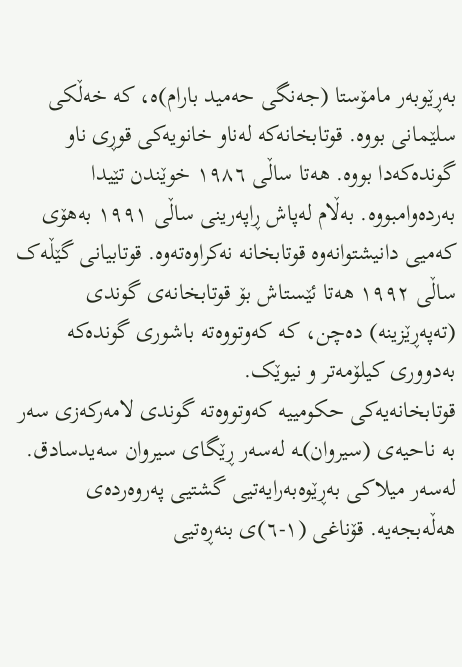بەڕێوبەر مامۆستا (جەنگی حەمید بارام)ە، کە خەڵکی سلێمانی بووە. قوتابخانەکه لەناو خانویەکى قوڕی ناو گوندەکەدا بووە. هەتا ساڵی ١٩٨٦ خوێندن تێیدا بەردەوامبووە. بەڵام لەپاش ڕاپەرینی ساڵی ١٩٩١ بەهۆی کەمیی دانیشتوانەوە قوتابخانە نەکراوەتەوه. قوتابیانی گێڵەک ساڵی ١٩٩٢ هەتا ئێستاش بۆ قوتابخانەی گوندی (تەپەڕێزینە) دەچن، کە کەوتووەتە باشوری گوندەکە بەدووری کیلۆمەتر و نیوێک.
قوتابخانەیەکی حکومییە کەوتووەتە گوندی لامەرکەزی سەر بە ناحیەی (سیروان)ـە لەسەر ڕێگای سیروان سەیدسادق. لەسەر میلاکی بەڕێوەبەرایەتیی گشتیی پەروەردەی هەڵەبجەیە. قۆناغی (١-٦)ی بنەڕەتیی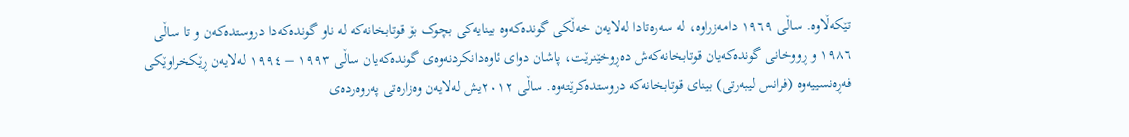تێکەڵاوە. ساڵی ١٩٦٩ دامەزراوە، لە سەرەتادا لەلایەن خەڵکی گوندەکەوە بینایەکی بچوک بۆ قوتابخانەکە لە ناو گوندەکەدا دروستدەکەن و تا ساڵی ١٩٨٦ و ڕووخانی گوندەکەیان قوتابخانەکەش دەڕوخێنرێت، پاشان دوای ئاوەدانکردنەوەی گوندەکەیان ساڵی ١٩٩٣ – ١٩٩٤ لەلایەن ڕێکخراوێکی فەڕەنسییەوە (فرانس لیبەرتی) بینای قوتابخانەکە دروستدەکرێتەوە. ساڵی ٢٠١٢یش لەلایەن وەزارەتی پەروەردەی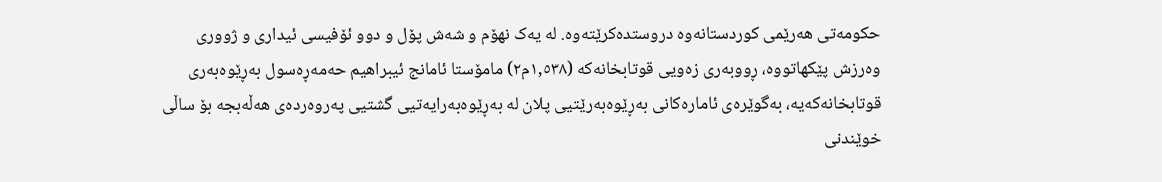حکومەتی هەرێمی کوردستانەوە دروستدەکرێتەوە. لە یەک نهۆم و شەش پۆل و دوو ئۆفیسی ئیداری و ژوورى وەرزش پێکهاتووە، ڕووبەری زەویی قوتابخانەکە (١,٥٣٨م٢) مامۆستا ئامانج ئیبراهیم حەمەڕەسول بەڕێوەبەری قوتابخانەکەیە، بەگوێرەی ئامارەکانی بەڕێوەبەرێتیی پلان لە بەڕێوەبەرایەتیی گشتیی پەروەردەی هەڵەبجە بۆ ساڵی خوێندنی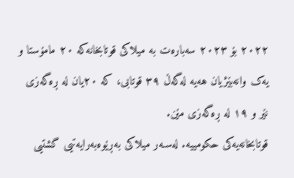٢٠٢٢ بۆ ٢٠٢٣ سەبارەت بە میلاکی قوتابخانەکە ٢٠ مامۆستا و یەک وانەبێژیان هەیە لەگەڵ ٣٩ قوتابی، کە ٢٠یان لە ڕەگەزی نێر و ١٩ لە ڕەگەزی مێن.
قوتابخانەیەکی حکومییە. لەسـەر میلاکی بەڕێوەبەرایەتیی گشتیی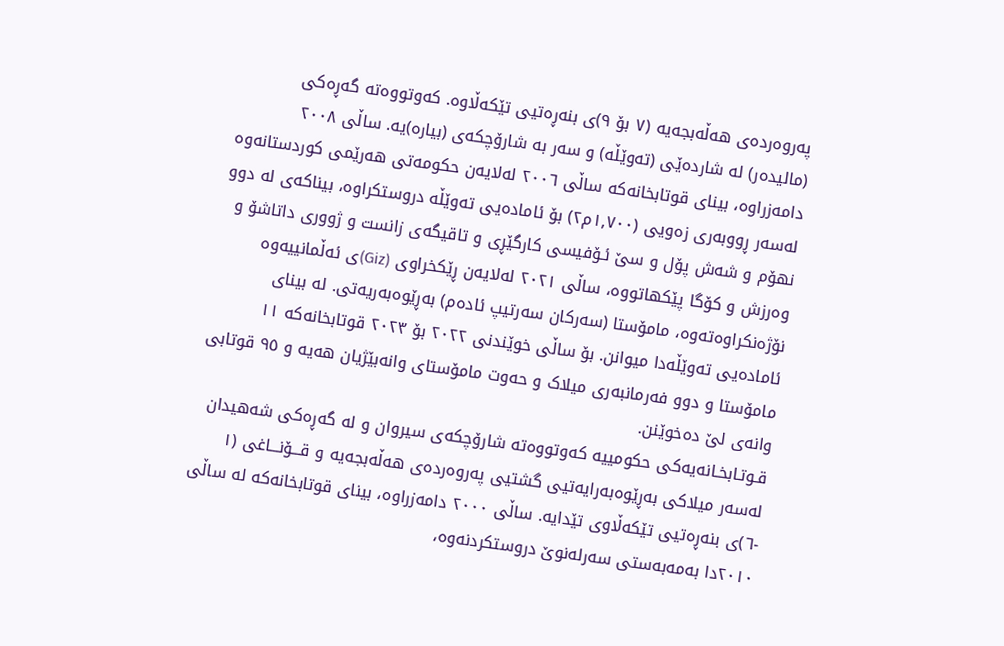پەروەردەی هەڵەبجەیە (٧ بۆ ٩)ی بنەڕەتیی تێکەڵاوە. کەوتووەتە گەڕەکی (مالیدەر) لە شاردەێی (تەوێڵە) و سەر بە شارۆچکەی (بیارە)یە. ساڵی ٢٠٠٨ دامەزراوە، بینای قوتابخانەکە ساڵی ٢٠٠٦ لەلایەن حکومەتی هەرێمی کوردستانەوە لەسەر ڕووبەری زەویی (١,٧٠٠م٢) بۆ ئامادەیی تەوێڵە دروستکراوە، بیناکەی لە دوو نهۆم و شەش پۆل و سێ ئـۆفیسی کارگێڕی و تاقیگەى زانست و ژووری داتاشۆ و وەرزش و کۆگا پێکهاتووە، ساڵی ٢٠٢١ لەلایەن ڕێکخراوی (Giz)ی ئەڵمانییەوە نۆژەنکراوەتەوە، مامۆستا (سەرکان سەرتیپ ئادەم) بەڕێوەبەریەتی. لە بینای ئامادەیی تەوێڵەدا میوانن. بۆ ساڵی خوێندنی ٢٠٢٢ بۆ ٢٠٢٣ قوتابخانەکە ١١ مامۆستا و دوو فەرمانبەری میلاک و حەوت مامۆستای وانەبێژیان هەیە و ٩٥ قوتابی وانەى لێ دەخوێنن.
قـوتـابخـانەیەکی حکومییە کەوتووەتە شارۆچکەی سیروان و لە گەڕەکی شەهیدان لەسەر میلاکی بەڕێوەبەرایەتیی گشتیی پەروەردەی هەڵەبجەیە و قـــۆنـــاغی (١ -٦)ی بنەڕەتیی تێکەڵاوی تێدایە. ساڵی ٢٠٠٠ دامەزراوە، بینای قوتابخانەکە لە ساڵی ٢٠١٠دا بەمەبەستی سەرلەنوێ دروستکردنەوە،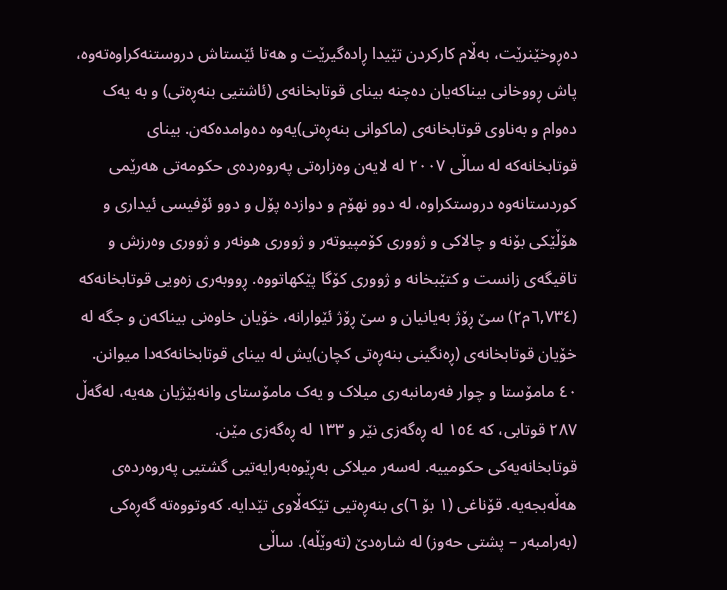دەڕوخێنرێت، بەڵام کارکردن تێیدا ڕادەگیرێت و هەتا ئێستاش دروستنەکراوەتەوە، پاش ڕووخانی بیناکەیان دەچنە بینای قوتابخانەى (ئاشتیی بنەڕەتی) و بە یەک دەوام و بەناوی قوتابخانەى (ماکوانی بنەڕەتی)يەوە دەوامدەکەن. بینای قوتابخانەکە لە ساڵی ٢٠٠٧ لە لایەن وەزارەتی پەروەردەی حکومەتی هەرێمی کوردستانەوە دروستکراوە، لە دوو نهۆم و دوازدە پۆل و دوو ئۆفیسی ئیداری و هۆڵێکی بۆنە و چالاکی و ژووری کۆمپیوتەر و ژووری هونەر و ژوورى وەرزش و تاقیگەی زانست و کتێبخانە و ژووری کۆگا پێکهاتووە. ڕووبەری زەویی قوتابخانەکە (٦,٧٣٤م٢) سێ ڕۆژ بەیانیان و سێ ڕۆژ ئێوارانە، خۆیان خاوەنی بیناکەن و جگە لە خۆیان قوتابخانەى (ڕەنگینی بنەڕەتی کچان)یش لە بینای قوتابخانەکەدا میوانن. ٤٠ مامۆستا و چوار فەرمانبەری میلاک و یەک مامۆستای وانەبێژیان هەیە، لەگەڵ ٢٨٧ قوتابی، کە ١٥٤ لە ڕەگەزی نێر و ١٣٣ لە ڕەگەزی مێن.
قوتابخانەیەکی حکومییە. لەسەر میلاکی بەڕێوەبەرایەتیی گشتیی پەروەردەی هەڵەبجەیە. قۆناغی (١ بۆ ٦)ی بنەڕەتیی تێکەڵاوی تێدایە. کەوتووەتە گەڕەکی (بەرامبەر – پشتی حەوز) لە شارەدێ (تەوێڵە). ساڵی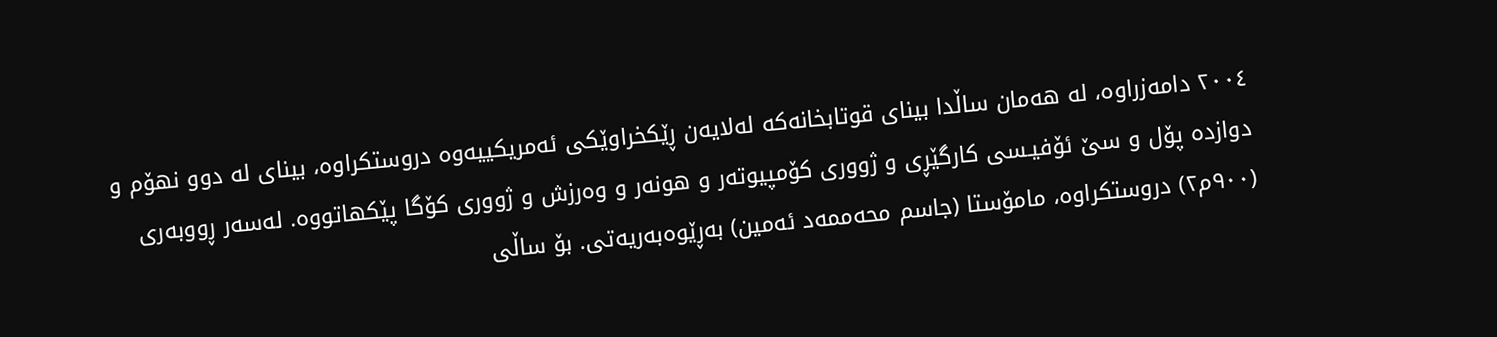٢٠٠٤ دامەزراوە، لە هەمان ساڵدا بینای قوتابخانەکە لەلایەن ڕێکخراوێکی ئەمریکییەوە دروستکراوە، بینای لە دوو نهۆم و دوازدە پۆل و سێ ئۆفیـسی کارگێڕی و ژووری کۆمپیوتەر و هونەر و وەرزش و ژووری کۆگا پێکهاتووە. لەسەر ڕووبەری (٩٠٠م٢) دروستکراوە، مامۆستا (جاسم محەممەد ئەمین) بەڕێوەبەریەتی. بۆ ساڵی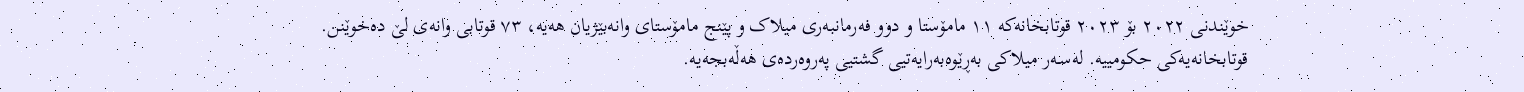خوێندنی ٢٠٢٢ بۆ ٢٠٢٣ قوتابخانەکە ١١ مامۆستا و دوو فەرمانبەری میلاک و پێنج مامۆستای وانەبێژیان هەیە، ٧٣ قوتابی وانەى لێ دەخوێنن.
قوتابخانەیەکی حکومییە. لەسـەر میلاکی بەڕێوەبەرایەتیی گشتیی پەروەردەی هەڵەبجەیە.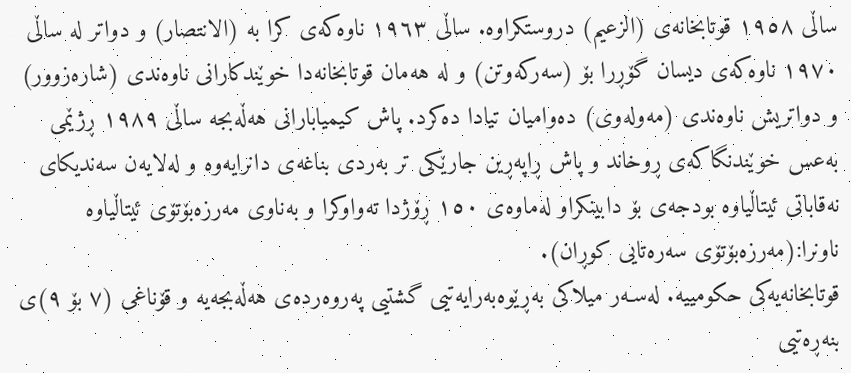ساڵی ١٩٥٨ قوتابخانەى (الزعیم) دروستکراوە. ساڵی ١٩٦٣ ناوەکەی کرا بە (الانتصار) و دواتر لە ساڵی ١٩٧٠ ناوەکەی دیسان گۆڕرا بۆ (سەرکەوتن) و لە هەمان قوتابخانەدا خوێندکارانی ناوەندی (شارەزوور) و دواتريش ناوەندی (مەولەوی) دەوامیان تیادا دەکرد. پاش کیمیابارانی هەڵەبجە ساڵی ١٩٨٩ ڕژێمی بەعس خوێندنگاکەی ڕوخاند و پاش ڕاپەڕین جارێکی تر بەردی بناغەی دانرایەوە و لەلایەن سەندیکای نەقاباتی ئیتاڵیاوە بودجەی بۆ دابینکراو لەماوەی ١٥٠ ڕۆژدا تەواوکرا و بەناوی مەرزەبۆتۆی ئیتاڵیاوە ناونرا:(مەرزەبۆتۆی سەرەتایی کوڕان).
قوتابخانەیەکی حکومییە. لەسـەر میلاکی بەڕێوەبەرایەتیی گشتیی پەروەردەی هەڵەبجەیە و قۆناغی (٧ بۆ ٩)ی بنەڕەتیی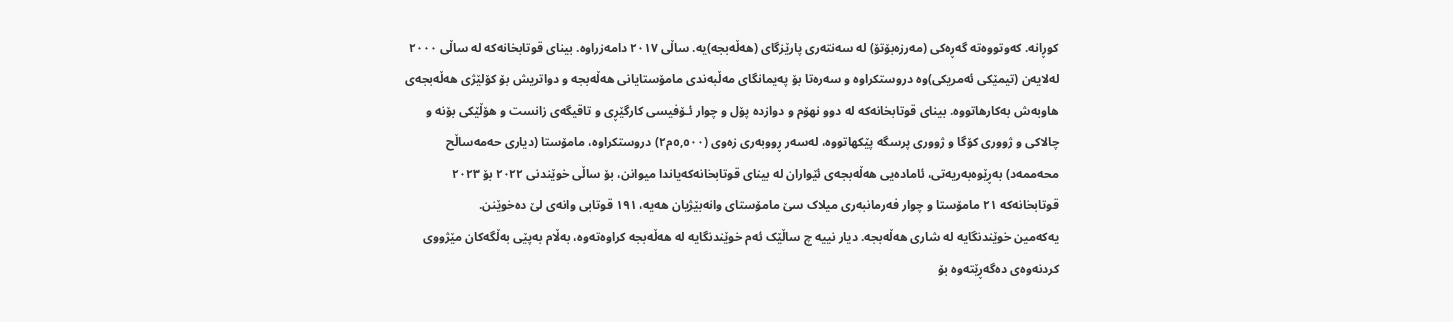کوڕانە. کەوتووەتە گەڕەکی (مەرزەبۆتۆ) لە سەنتەری پارێزگای (هەڵەبجە)یە. ساڵی ٢٠١٧ دامەزراوە. بینای قوتابخانەکە لە ساڵی ٢٠٠٠ لەلایەن (تیمێکی ئەمریکی)وە دروستکراوە و سەرەتا بۆ پەیمانگای مەڵبەندی مامۆستایانی هەڵەبجە و دواتریش بۆ کۆلێژی هەڵەبجەی هاوبەش بەکارهاتووە. بینای قوتابخانەکە لە دوو نهۆم و دوازدە پۆل و چوار ئـۆفیسی کارگێڕی و تاقیگەی زانست و هۆڵێکی بۆنە و چالاکی و ژووری کۆگا و ژووری پرسگە پێکهاتووە، لەسەر ڕووبەری زەوی (٥,٥٠٠م٢) دروستکراوە، مامۆستا (دیاری حەمەساڵح محەممەد) بەڕێوەبەریەتی، ئامادەیی هەڵەبجەی ئێواران لە بینای قوتابخانەکەیاندا میوانن، بۆ ساڵی خوێندنی ٢٠٢٢ بۆ ٢٠٢٣ قوتابخانەکە ٢١ مامۆستا و چوار فەرمانبەری میلاک سێ مامۆستای وانەبێژیان هەیە، ١٩١ قوتابی وانەى لێ دەخوێنن.
يەکەمين خوێندنگايە لە شارى هەڵەبجه. ديار نييە چ ساڵێک ئەم خوێندنگايە لە هەڵەبجە کراوەتەوە، بەڵام بەپێى بەڵگەکان مێژووى کردنەوەى دەگەڕێتەوە بۆ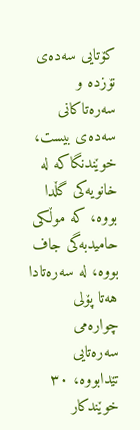کۆتايى سەدەى نۆزدە و سەرەتاکانى سەدەى بيست، خوێندنگاکە لە خانويەکى گڵدا بووە، کە موڵکى حاميدبەگى جاف بووە، لە سەرەتادا هەتا پۆلى چوارەمى سەرەتايى تێدابووە، ٣٠ خوێندکار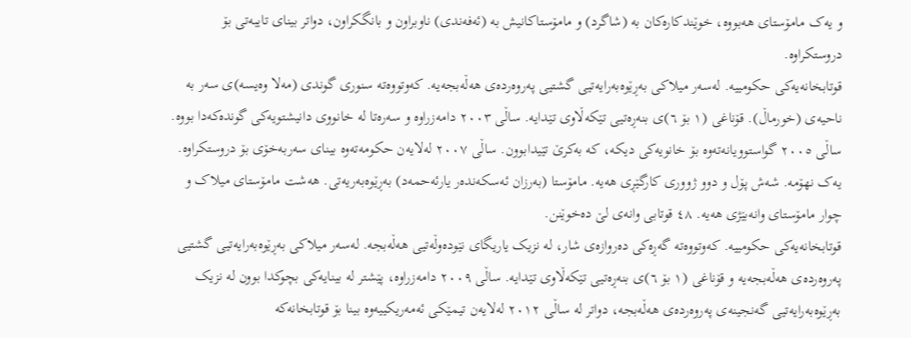و يەک مامۆستاى هەبووە، خوێندکارەکان بە (شاگرد) و مامۆستاکانيش بە (ئەفەندى) ناوبراون و بانگکراون، دواتر بيناى تايبەتى بۆ دروستکراوە.
قوتابخانەیەکی حکومییە. لەسەر میلاکی بەڕێوەبەرایەتیی گشتیی پەروەردەی هەڵەبجەیە. کەوتووەتە سنوری گوندی (مەلا وەیسە)ی سەر بە ناحیەی (خورماڵ). قۆناغی (١ بۆ ٦)ی بنەڕەتیی تێکەڵاوی تێدایە. ساڵی ٢٠٠٣ دامەزراوە و سەرەتا لە خانووی دانیشتویەکی گوندەکەدا بووە. ساڵی ٢٠٠٥ گواستوویانەتەوە بۆ خانویەکی دیکە، کە بەکرێ تێیدابوون. ساڵی ٢٠٠٧ لەلایەن حکومەتەوە بینای سەربەخۆی بۆ دروستکراوە. یەک نهۆمە. شەش پۆل و دوو ژووری کارگێڕی هەیە. مامۆستا (بەرزان ئەسکەندەر یارئەحمەد) بەڕێوەبەریەتی. هەشت مامۆستاى میلاک و چوار مامۆستای وانەبێژی هەیە. ٤٨ قوتابی وانەی لێ دەخوێنن.
قوتابخانەیەکی حکومییە. کەوتووەته گەڕەکی دەروازەی شار، لە نزیک یاریگای نێودەوڵەتیی هەڵەبجە. لەسەر میلاکی بەڕێوەبەرایەتیی گشتیی پەروەردەی هەڵەبجەیە و قۆناغی (١ بۆ ٦)ی بنەڕەتیی تێکەڵاوی تێدایە. ساڵی ٢٠٠٩ دامەزراوە، پێشتر لە بینایەکی بچوکدا بوون لە نزیک بەڕێوەبەرایەتیی گەنجینەى پەروەردەی هەڵەبجە، دواتر لە ساڵی ٢٠١٢ لەلایەن تیمێکی ئەمەریکییەوە بینا بۆ قوتابخانەکە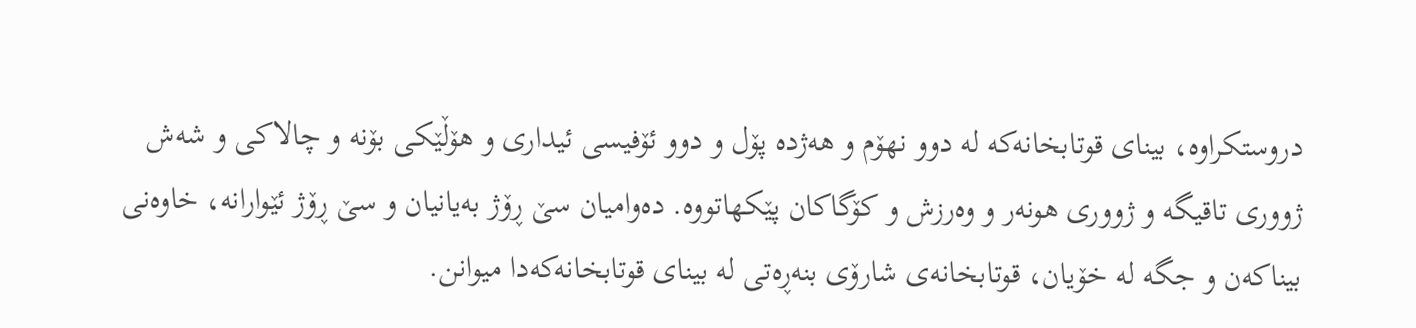دروستکراوە، بینای قوتابخانەکە لە دوو نهۆم و هەژدە پۆل و دوو ئۆفیسی ئیداری و هۆڵێکی بۆنە و چالاکی و شەش ژووری تاقیگە و ژووری هونەر و وەرزش و کۆگاکان پێکهاتووە. دەوامیان سێ ڕۆژ بەیانیان و سێ ڕۆژ ئێوارانە، خاوەنی بیناکەن و جگە لە خۆیان، قوتابخانەى شارۆی بنەڕەتی لە بینای قوتابخانەکەدا میوانن.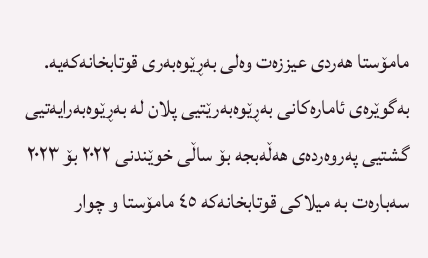مامۆستا هەردی عیززەت وەلی بەڕێوەبەری قوتابخانەکەیە. بەگوێرەی ئامارەکانی بەڕێوەبەرێتیی پلان لە بەڕێوەبەرایەتیی گشتیی پەروەردەی هەڵەبجە بۆ ساڵی خوێندنی ٢٠٢٢ بۆ ٢٠٢٣ سەبارەت بە میلاکی قوتابخانەکە ٤٥ مامۆستا و چوار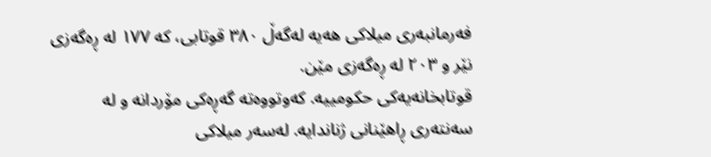فەرمانبەری میلاکی هەیە لەگەڵ ٣٨٠ قوتابی، کە ١٧٧ لە ڕەگەزی نێر و ٢٠٣ لە ڕەگەزی مێن.
قوتابخانەیەکی حکومییە. کەوتووەته گەڕەکی مۆردانە و لە سەنتەری ڕاهێنانی ژناندایە. لەسەر میلاکی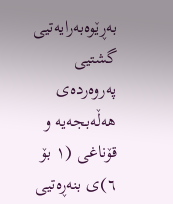بەڕێوەبەرایەتیی گشتیی پەروەردەی هەڵەبجەیە و قۆناغی (١ بۆ ٦)ی بنەڕەتیی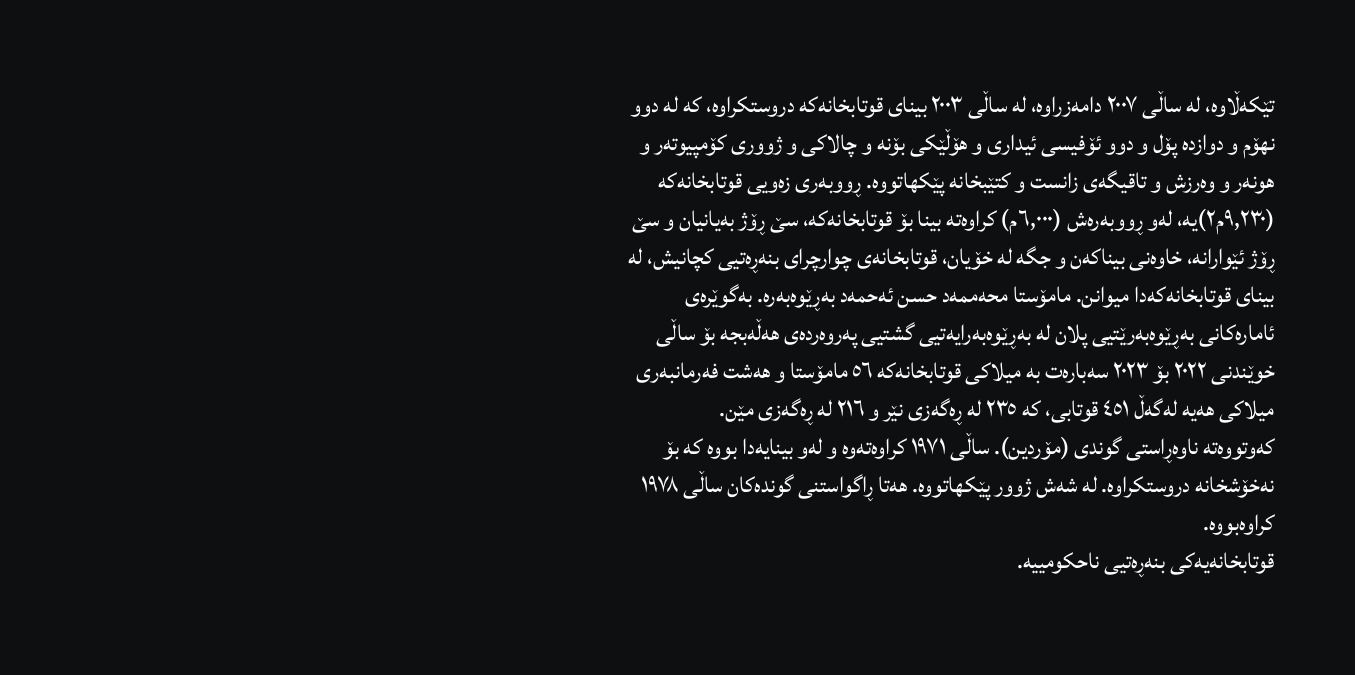تێکەڵاوە، لە ساڵی ٢٠٠٧ دامەزراوە، لە ساڵی ٢٠٠٣ بینای قوتابخانەکە دروستکراوە، کە لە دوو نهۆم و دوازدە پۆل و دوو ئۆفیسی ئیداری و هۆڵێکی بۆنە و چالاکی و ژووری کۆمپیوتەر و هونەر و وەرزش و تاقیگەی زانست و کتێبخانە پێکهاتووە. ڕووبەری زەویی قوتابخانەکە (٩,٢٣٠م٢)یە، لەو ڕووبەرەش (٦,٠٠٠م) کراوەتە بینا بۆ قوتابخانەکە، سێ ڕۆژ بەیانیان و سێ ڕۆژ ئێوارانە، خاوەنی بیناکەن و جگە لە خۆیان، قوتابخانەى چوارچرای بنەڕەتیی کچانیش، لە بینای قوتابخانەکەدا میوانن. مامۆستا محەممەد حسن ئەحمەد بەڕێوەبەرە. بەگوێرەی ئامارەکانی بەڕێوەبەرێتیی پلان لە بەڕێوەبەرایەتیی گشتیی پەروەردەی هەڵەبجە بۆ ساڵی خوێندنی ٢٠٢٢ بۆ ٢٠٢٣ سەبارەت بە میلاکی قوتابخانەکە ٥٦ مامۆستا و هەشت فەرمانبەری میلاکی هەیە لەگەڵ ٤٥١ قوتابی، کە ٢٣٥ لە ڕەگەزی نێر و ٢١٦ لە ڕەگەزی مێن.
کەوتووەتە ناوەڕاستی گوندی (مۆردین). ساڵی ١٩٧١ کراوەتەوه و لەو بینایەدا بووە کە بۆ نەخۆشخانە دروستکراوە. لە شەش ژوور پێکهاتووە. هەتا ڕاگواستنی گوندەکان ساڵی ١٩٧٨ کراوەبووە.
قوتابخانەیەکی بنەڕەتیی ناحکومییە.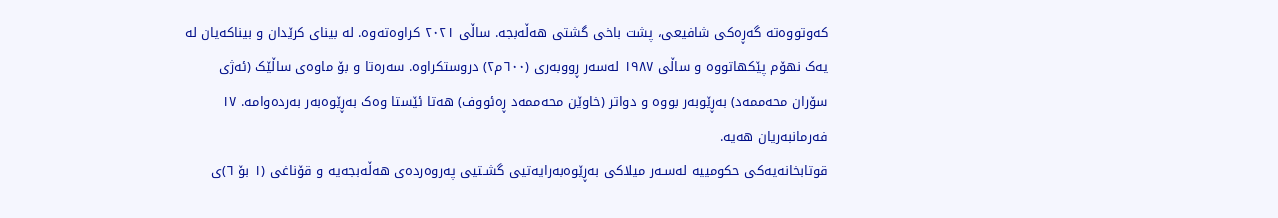کەوتووەتە گەڕەکی شافیعی، پشت باخی گشتی هەڵەبجە. ساڵی ٢٠٢١ کراوەتەوە. لە بینای کرێدان و بیناکەیان لە یەک نهۆم پێکهاتووە و ساڵی ١٩٨٧ لەسەر ڕووبەری (٦٠٠م٢) دروستکراوە. سەرەتا و بۆ ماوەی ساڵێک (ئەژی سۆران محەممەد) بەڕێوبەر بووە و دواتر (خاوێن محەممەد ڕەئووف) هەتا ئێستا وەک بەڕێوەبەر بەردەوامە. ١٧ فەرمانبەریان هەیە.
قوتابخانەیەکی حکومییە لەسـەر میلاکی بەڕێوەبەرایەتیی گشـتیی پەروەردەی هەڵەبجەیە و قۆناغی (١ بۆ ٦)ی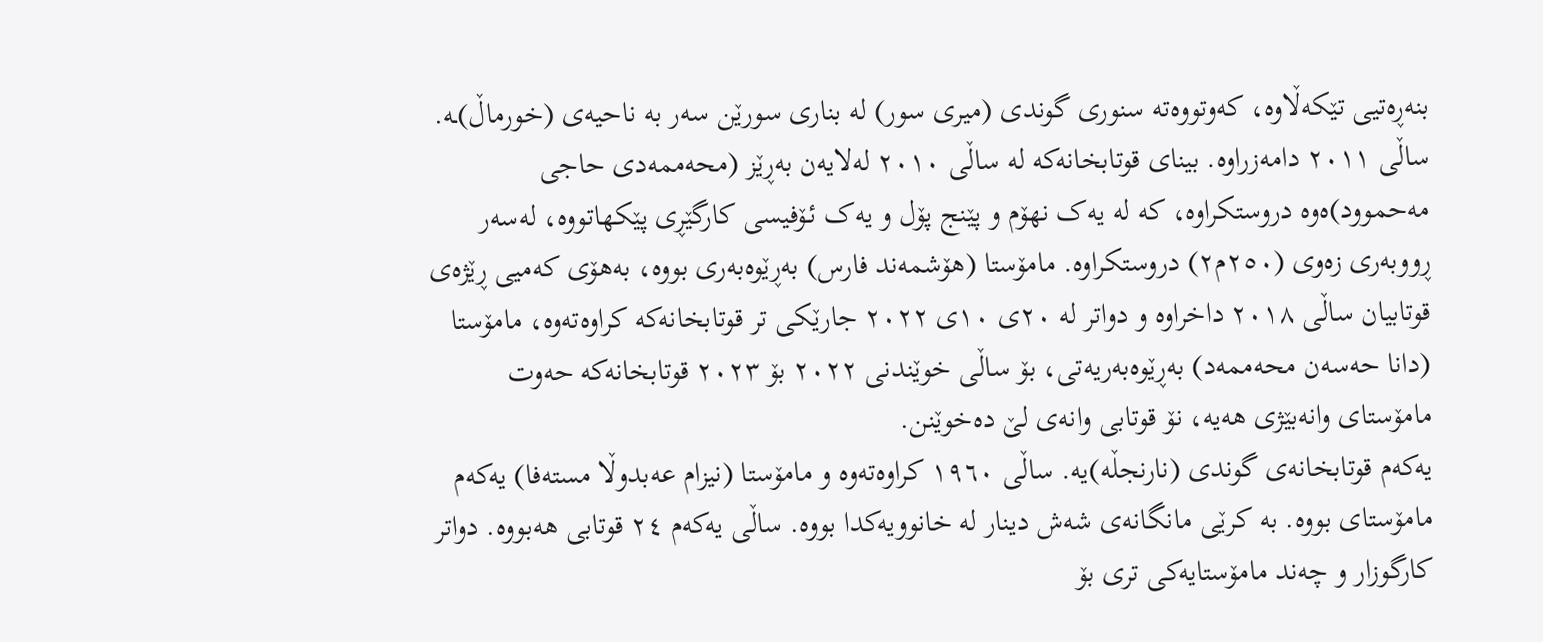بنەڕەتیی تێکەڵاوە، کەوتووەتە سنوری گوندی (میری سور) لە بناری سورێن سەر بە ناحیەی (خورماڵ)ـە. ساڵی ٢٠١١ دامەزراوە. بینای قوتابخانەکە لە ساڵی ٢٠١٠ لەلایەن بەڕێز (محەممەدی حاجی مەحموود)ەوە دروستکراوە، کە لە یەک نهۆم و پێنج پۆل و یەک ئـۆفیسی کارگێڕی پێکهاتووە، لەسەر ڕووبەری زەوی (٢٥٠م٢) دروستکراوە. مامۆستا (هۆشمەند فارس) بەڕێوەبەری بووە، بەهۆی کەمیی ڕێژەى قوتابیان ساڵی ٢٠١٨ داخراوە و دواتر لە ٢٠ی ١٠ی ٢٠٢٢ جارێکی تر قوتابخانەکە کراوەتەوە، مامۆستا (دانا حەسەن محەممەد) بەڕێوەبەریەتی، بۆ ساڵی خوێندنی ٢٠٢٢ بۆ ٢٠٢٣ قوتابخانەکە حەوت مامۆستای وانەبێژی هەیە، نۆ قوتابی وانەى لێ دەخوێنن.
یەکەم قوتابخانەی گوندی (نارنجڵە)یە. ساڵی ١٩٦٠ کراوەتەوە و مامۆستا (نیزام عەبدوڵا مستەفا) یەکەم مامۆستای بووە. به کرێی مانگانەی شەش دینار لە خانوویەکدا بووە. ساڵی یەکەم ٢٤ قوتابی هەبووە. دواتر کارگوزار و چەند مامۆستایەکی تری بۆ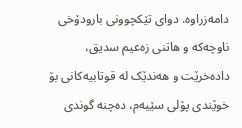دامەزراوە. دوای تێکچوونی بارودۆخی ناوچەکە و هاتنی زەعیم سدیق، دادەخرێت و هەندێک لە قوتابیەکانی بۆ خوێندی پۆلی سێیەم، دەچنە گوندی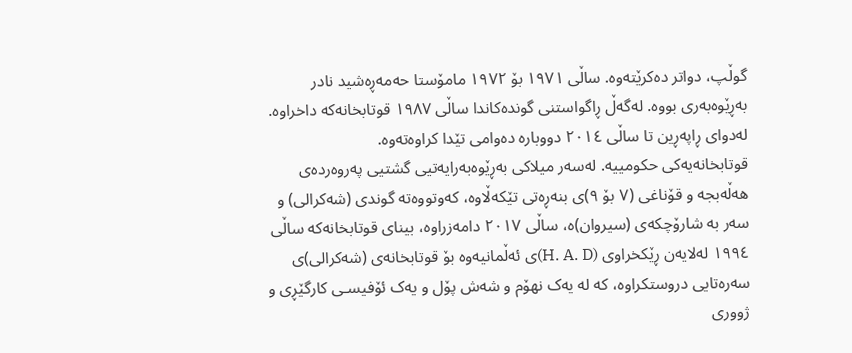گوڵپ، دواتر دەکرێتەوە. ساڵی ١٩٧١ بۆ ١٩٧٢ مامۆستا حەمەڕەشید نادر بەڕێوەبەری بووە. لەگەڵ ڕاگواستنی گوندەکاندا ساڵی ١٩٨٧ قوتابخانەکە داخراوە. لەدوای ڕاپەڕین تا ساڵی ٢٠١٤ دووبارە دەوامی تێدا کراوەتەوە.
قوتابخانەیەکی حکومییە. لەسەر میلاکی بەڕێوەبەرایەتیی گشتیی پەروەردەی هەڵەبجە و قۆناغی (٧ بۆ ٩)ی بنەڕەتی تێکەڵاوە، کەوتووەتە گوندی (شەکرالی) و سەر بە شارۆچکەى (سیروان)ە، ساڵی ٢٠١٧ دامەزراوە، بینای قوتابخانەکە ساڵی ١٩٩٤ لەلایەن ڕێکخراوی (H. A. D)ی ئەڵمانیەوە بۆ قوتابخانەى (شەکرالی)ی سەرەتایی دروستکراوە، کە لە یەک نهۆم و شەش پۆل و یەک ئۆفیسـی کارگێڕی و ژووری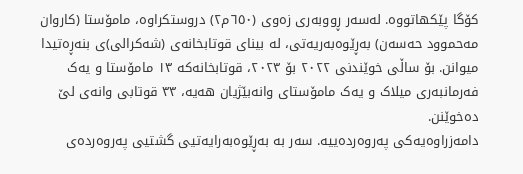کۆگا پێکهاتووە. لەسەر ڕووبەری زەوی (٦٥٠م٢) دروستکراوە، مامۆستا (کاروان مەحموود حەسەن) بەڕێوەبەریەتی، لە بینای قوتابخانەى (شەکرالی)ی بنەڕەتیدا میوانن. بۆ ساڵی خوێندنی ٢٠٢٢ بۆ ٢٠٢٣، قوتابخانەکە ١٣ مامۆستا و یەک فەرمانبەری میلاک و یەک مامۆستای وانەبێژیان هەیە، ٣٣ قوتابی وانەى لێ دەخوێنن.
دامەزراوەیەکی پەروەردەییە. سەر بە بەڕێوەبەرایەتیی گشتیی پەروەردەی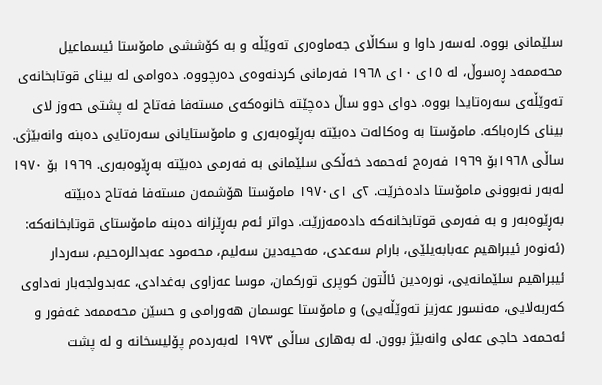سلێمانی بووە. لەسەر داوا و سکاڵای جەماوەری تەوێڵە و بە کۆششی مامۆستا ئیسماعیل محەممەد ڕەسوڵ، لە ١٥ى ١٠ى ١٩٦٨ فەرمانی کردنەوەی دەرچووە. دەوامی لە بینای قوتابخانەی تەوێڵەی سەرەتایدا بووە. دوای دوو ساڵ دەچێتە خانوەکەی مستەفا فەتاح لە پشتی حەوز لای بینای کارەباکە. مامۆستا بە وەکالەت دەبێتە بەڕێوەبەری و مامۆستایانی سەرەتایی دەبنە وانەبێژی. ساڵی ١٩٦٨بۆ ١٩٦٩ فەرەج ئەحمەد خەڵکی سلێمانی بە فەرمی دەبێتە بەڕێوەبەری. ١٩٦٩ بۆ ١٩٧٠ لەبەر نەبوونی مامۆستا دادەخرێت. ٢ى ١ى١٩٧٠ مامۆستا هۆشمەن مستەفا فەتاح دەبێتە بەڕێوەبەر و بە فەرمی قوتابخانەکە دادەمەزرێت. دواتر ئەم بەڕێزانە دەبنە مامۆستای قوتابخانەکە: (ئەنوەر ئیبراهیم عەبابەیلێی، بارام سەعدی، مەحیەدین سەلیم، محەمود عەبدالرەحیم، سەردار ئیبراهیم سلێمانەیی، نورەدین ئاڵتون کوپری تورکمان، موسا عەزاوی بەغدادی، عەبدولجەبار نەداوی کەربەلایی، مەنسور عەزیز تەوێڵەیی) و مامۆستا عوسمان هەورامی و حسێن محەممەد غەفور و ئەحمەد حاجی عەلی وانەبێژ بوون. لە بەهاری ساڵی ١٩٧٣ لەبەردەم پۆلیسخانە و لە پشت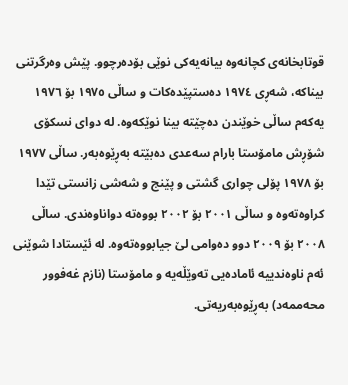قوتابخانەی کچانەوە بیانەیەکی نوێی بۆدەرچوو. پێش وەرگرتنی بیناکە، شەڕی ١٩٧٤ دەستپێدەکات و ساڵی ١٩٧٥ بۆ ١٩٧٦ یەکەم ساڵی خوێندن دەچێتە بینا نوێکەوە. لە دوای نسکۆی شۆڕش مامۆستا بارام سەعدی دەبێتە بەڕێوەبەر. ساڵی ١٩٧٧ بۆ ١٩٧٨ پۆلی چواری گشتی و پێنج و شەشی زانستی تێدا کراوەتەوە و ساڵی ٢٠٠١ بۆ ٢٠٠٢ بووەتە دواناوەندی. ساڵی ٢٠٠٨ بۆ ٢٠٠٩ دوو دەوامی لێ جیابووەتەوە. لە ئێستادا شوێنی ئەم ناوەندییە ئامادەیی تەوێڵەیە و مامۆستا (نازم غەفوور محەممەد) بەڕێوەبەریەتی.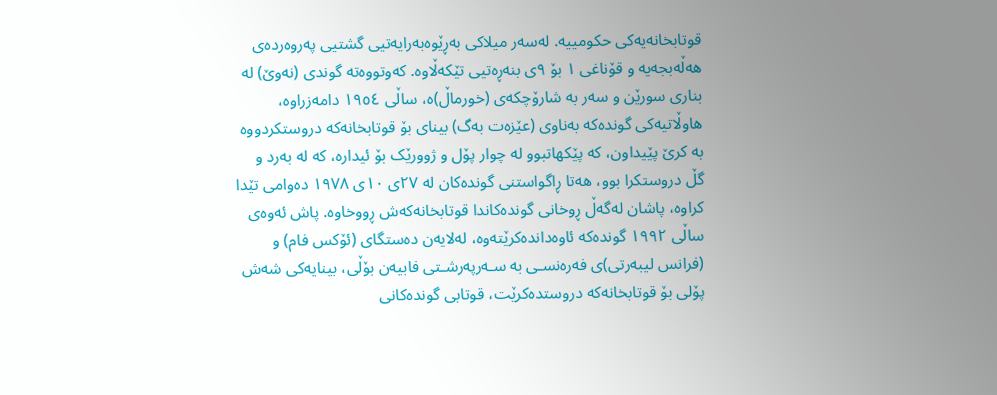قوتابخانەیەکی حکومییە. لەسەر میلاکی بەڕێوەبەرایەتیی گشتیی پەروەردەی هەڵەبجەیە و قۆناغی ١ بۆ ٩ی بنەڕەتیی تێکەڵاوە. کەوتووەتە گوندی (نەوێ) لە بناری سورێن و سەر بە شارۆچکەی (خورماڵ)ە، ساڵی ١٩٥٤ دامەزراوە، هاوڵاتیەکی گوندەکە بەناوی (عێزەت بەگ) بینای بۆ قوتابخانەکە دروستکردووە بە کرێ پێیداون، کە پێکهاتبوو لە چوار پۆل و ژوورێک بۆ ئیدارە، کە لە بەرد و گڵ دروستکرا بوو، هەتا ڕاگواستنی گوندەکان لە ٢٧ی ١٠ی ١٩٧٨ دەوامی تێدا کراوە، پاشان لەگەڵ ڕوخانی گوندەکاندا قوتابخانەکەش ڕووخاوە. پاش ئەوەى ساڵی ١٩٩٢ گوندەکە ئاوەداندەکرێتەوە، لەلایەن دەستگای (ئۆکس فام) و (فرانس لیبەرتی)ی فەرەنسـی بە سـەرپەرشـتی فابیەن بۆڵی، بینایەکی شەش پۆلی بۆ قوتابخانەکە دروستدەکرێت، قوتابی گوندەکانی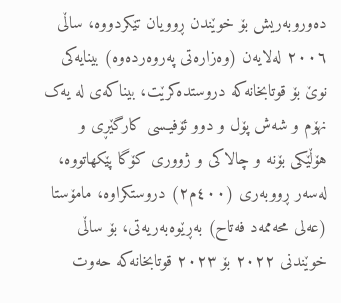دەوروبەریش بۆ خوێندن ڕوویان تێکردووە، ساڵی ٢٠٠٦ لەلایەن (وەزارەتی پەروەردەوە) بینایەکی نوێ بۆ قوتابخانەکە دروستدەکرێت، بیناکەی لە یەک نهۆم و شەش پۆل و دوو ئۆفیـسی کارگێڕی و هۆڵێکی بۆنە و چالاکی و ژووری کۆگا پێکهاتووە، لەسەر ڕووبەری (٤٠٠م٢) دروستکراوە، مامۆستا (عەلی محەممەد فەتاح) بەڕێوەبەریەتی، بۆ ساڵی خوێندنی ٢٠٢٢ بۆ ٢٠٢٣ قوتابخانەکە حەوت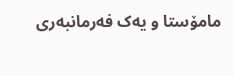مامۆستا و یەک فەرمانبەری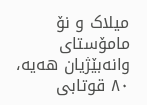میلاک و نۆ مامۆستای وانەبێژیان هەیە، ٨٠ قوتابی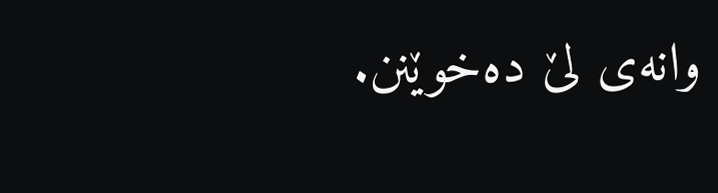وانەى لێ دەخوێنن.